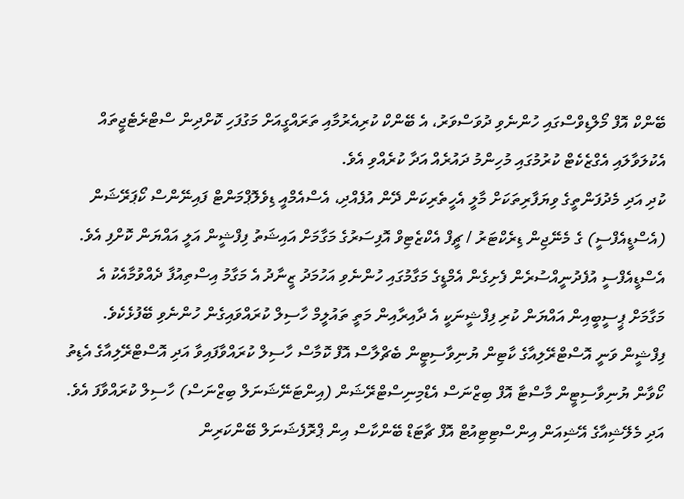ބޭންކް އޮފް މޯލްޑިވްސްގައި ހުންނެވި ދުވަސްވަރު، އެ ބޭންކް ކުރިއެރުމާއި ތަރައްގީއަށް މަގުފަހި ކޮށްދިން ސްޓްރެޓެޖީތައް އެކުލަވާލައި އެގްޒެކެޓް ކުރުމުގައި މުހިންމު ދައުރެއް އަދާ ކުރެއްވި އެވެ.
ކުދި އަދި މެދުފަންތީގެ ވިޔަފާރިތަކަށް މާލީ އެހީތެރިކަން ދޭން އުފެއްދި، އެސްއެމްއީ ޑިވެލޮޕްމަންޓް ފައިނޭންސް ކޯޕަރޭޝަން (އެސްޑީއެފްސީ) ގެ މެނޭޖިން ޑިރެކްޓަރު / ޗީފް އެކްޒެޓިވް އޮފިސަރުގެ މަގާމަށް އައިޝަތު ފިފްޝީން އަލީ އައްޔަން ކޮށްފި އެވެ.
އެސްޑީއެފްސީ އުފެދުނީއްސުރެން ފެށިގެން އެމްޑީގެ މަގާމުގައި ހުންނެވި އަހުމަދު ޒީނާދު އެ މަގާމު އިސްތިއުފާ ދެއްވުމާއެކު އެ މަގާމަށް ޕީސީބީއިން އައްޔަން ކުރި ފިފްޝީނަކީ އެ ދާއިރާއިން މަތީ ތައުލީމް ހާސިލް ކުރައްވައިގެން ހުންނެވި ބޭފުޅެކެވެ.
ފިފްޝީން ވަނީ އޮސްޓްރޭލިއާގެ ކާޓިން ޔުނިވާސިޓީން ބެޗްލާސް އޮފް ކޮމާސް ހާސިލް ކުރައްވާފައިވާ އަދި އޮސްޓްރޭލިއާގެ އެޑިތު ކޯވާން ޔުނިވާސިޓީން މާސްޓާ އޮފް ބިޒްނަސް އެޑްމިނިސްޓްރޭޝަން (އިންޓަނޭޝަނަލް ބިޒްނަސް) ހާސިލް ކުރައްވާފަ އެވެ.
އަދި މެލޭޝިއާގެ އޭޝިއަން އިންސްޓިޓިއުޓް އޮފް ޗާޓަޑް ބޭންކާސް އިން ޕްރޮފެޝަނަލް ބޭންކަރިން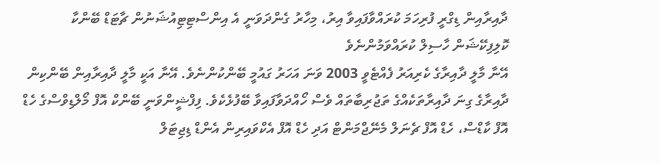ދާއިރާއިން ޑިގްރީ ފުރިހަމަ ކުރައްވާފައިވާ އިރު، މިހާރު ގެންދަވަނީ އެ އިންސްޓިޓިއުޝަނުން ޗާޓަޑް ބޭންކާ ކޮލިފިކޭޝަން ހާސިލް ކުރައްވަމުންނެވެ
އޭނާ މާލީ ދާއިރާގެ ކެރިއަރު ފެއްޓެވީ 2003 ވަނަ އަހަރު ގައުމީ ބޭންކުންނެވެ. އޭނާ އަކީ މާލީ ދާއިރާއިން ބޭންކިން ދާއިރާގެ ގިނަ ދާއިރާތަކެއްގެ ތަޖުރިބާތައް ވެސް ހޯއްދަވާފައިވާ ބޭފުޅެކެވެ. ފިފްޝީންވަނީ ބޭންކް އޮފް މޯލްޑިވްސްގެ ހެޑް އޮފް ކާޑްސް، ހެޑް އޮފް ޗެނަލް މެނޭޖްމަންޓް އަދި ހެޑް އޮފް އެކްވައިރިން އެންޑް ޑިޖިޓަލް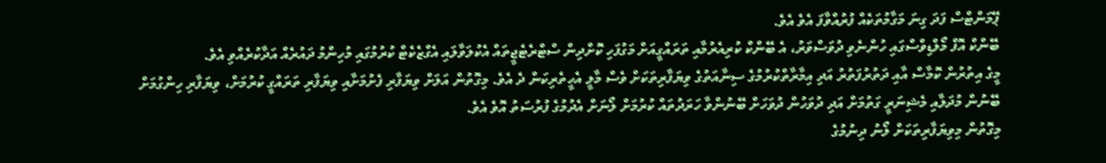ޕޭމަންޓްސް ފަދަ ގިނަ މަގާމުތަކެއް ފުރުއްވާފަ އެވެ އެވެ.
ބޭންކް އޮފް މޯލްޑިވްސްގައި ހުންނެވި ދުވަސްވަރު، އެ ބޭންކް ކުރިއެރުމާއި ތަރައްގީއަށް މަގުފަހި ކޮށްދިން ސްޓްރެޓެޖީތައް އެކުލަވާލައި އެގްޒެކެޓް ކުރުމުގައި މުހިންމު ދައުރެއް އަދާކުރެއްވި އެވެ.
މީގެ އިތުރުން ކޮމާސް އާއި ދަތުރުފަތުރު އަދި އިމާރާތްކުރުމުގެ ސިނާއަތުގެ ވިޔަފާރިތަކަށް ވެސް މާލީ އެހީތެރިކަން ދެ އެވެ. މިގޮތުން އަލަށް ވިޔަފާރި ފެށުމަށާއި ވިޔަފާރި ތަރައްގީ ކުރުމަށް، ވިޔަފާރި ހިންގުމަށް ބޭނުން މުދަލާއި މެޝިނަރީ ގަތުމަށް އަދި ދުވަހުން ދުވަހަށް ބޭނުންވާ ހަރަދުތައް ކުރުމަށް ލޯނަށް އެދުމުގެ ފުރުސަތު އޮވެ އެވެ.
މިގޮތުން މިވިޔަފާރިތަކަށް ލޯނު ދިނުމުގެ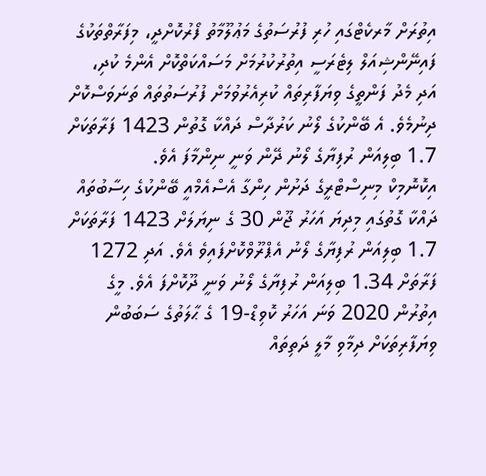އިތުރަށް މާރކެޓްގައި ހުރި ފުރުސަތުގެ މަޢުލޫމާތު ފޯރުކޮށްދީ، މިފަރާތްތަކުގެ ފައިނޭންޝިއަލް ލިޓެރަސީ އިތުރުކުރުމަށް މަސައްކަތްކޮށް އެންމެ ކުދި، އަދި މެދު ފަންތީގެ ވިޔަފާރިތައް ކުރިއެރުވުމަށް ފުރުސަތުތައް ތަނަވަސްކޮށް ދިނުމެވެ. އެ ބޭންކުގެ ލޯނު ކަރުދާސް ދައްކާ ގޮތުން 1423 ފަރާތަކަށް 1.7 ބިލިއަން ރުފިޔާގެ ލޯނު ދޭން ވަނީ ނިންމާފަ އެވެ.
އިކޮނޮމިކް މިނިސްޓްރީގެ ދަށުން ހިންގާ އެސްއެމްއީ ބޭންކުގެ ހިސާބުތައް ދައްކާ ގޮތުގައި މިދިޔަ އަހަރު ޖޫން 30 ގެ ނިޔަލަށް 1423 ފަރާތަކަށް 1.7 ބިލިއަން ރުފިޔާގެ ލޯނު އެޕްރޫވްކޮށްފައިވެ އެވެ. އަދި 1272 ފަރާތަށް 1.34 ބިލިއަން ރުފިޔާގެ ލޯނު ވަނީ ދޫކޮށްފަ އެވެ. މީގެ އިތުރުން 2020 ވަނަ އަހަރު ކޮވިޑް-19 ގެ ޙާލަތުގެ ސަބަބުން ވިޔަފާރިތަކަށް ދިމާވި މާލީ ދަތިތައް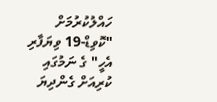ހައްލުކުރުމަށް "ކޮވިޑް-19 ވިޔަފާރި އެހީ" ގެ ނަމުގައި ކުރިއަށް ގެންދިޔަ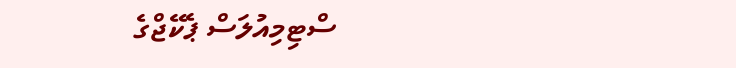ސްޓިމިއުލަސް ޕެކޭޖްގެ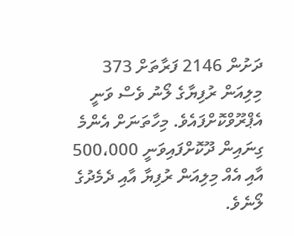ދަށުން 2146 ފަރާތަށް 373 މިލިއަން ރުފިޔާގެ ލޯނު ވެސް ވަނީ އެޕްރޫވްކޮށްފައެވެ. މިހާތަނަށް އެންމެ ގިނައިން ދޫކޮށްފައިވަނީ 500،000 އާއި އެއް މިލިއަން ރުފިޔާ އާއި ދެމެދުގެ ލޯނެވެ.